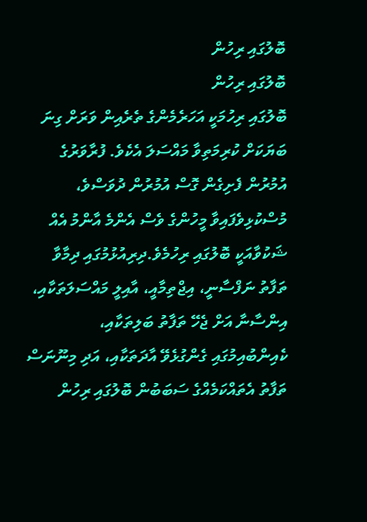ބޮލުގައި ރިހުން
ބޮލުގައި ރިހުން
ބޮލުގައި ރިހުމަކީ އަހަރެމެންގެ ތެރެއިން ވަރަށް ގިނަ ބަޔަކަށް ކުރިމަތިވާ މައްސަލަ އެކެވެ. ފުރާވަރުގެ އުމުރުން ފެށިގެން ގޮސް އުމުރުން ދުވަސްވެ، މުސްކުޅިވެފައިވާ މީހުންގެ ވެސް އެންމެ އާންމު އެއް ޝަކުވާއަކީ ބޮލުގައި ރިހުމެވެ.ދިރިއުޅުމުގައި ދިމާވާ ތަފާތު ނަފްސާނީ، އިޖްތިމާއީ، އާއިލީ މައްސަލަތަކާއި، އިންސާނާ އަށް ޖެހޭ ތަފާތު ބަލިތަކާއި، ކެއިންބުއިމުގައި ގެންގުޅެވޭ އާދަތަކާއި، އަދި މިނޫނަސް ތަފާތު އެތައްކަމެއްގެ ސަބަބުން ބޮލުގައި ރިހުން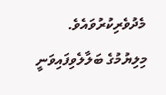މެދުވެރިކުރުވައެވެ. މިލިޔުމުގެ ބަލާލެވިފައިވަނީ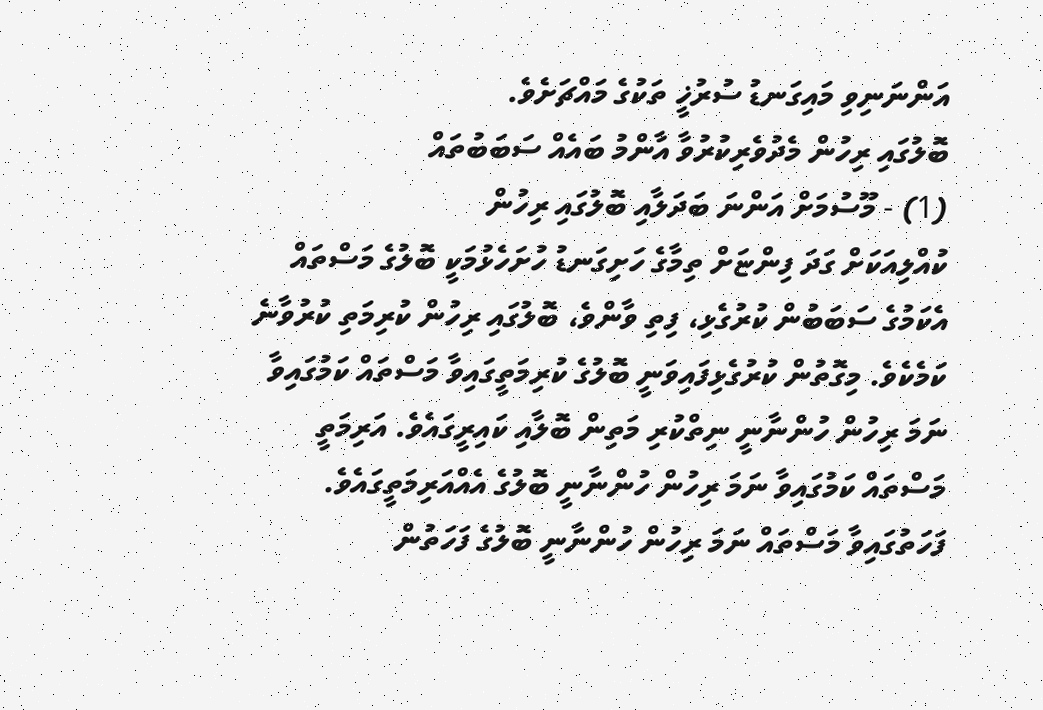އަންނަނިވި މައިގަނޑު ސުރުޚީ ތަކުގެ މައްޗަށެވެ.
ބޮލުގައި ރިހުން މެދުވެރިކުރުވާ އާންމު ބައެއް ސަބަބުތައް
(1) - މޫސުމަށް އަންނަ ބަދަލާއި ބޮލުގައި ރިހުން
ކުއްލިއަކަށް ގަދަ ފިންޏަށް ތިމާގެ ހަށިގަނޑު ހުށަހެޅުމަކީ ބޮލުގެ މަސްތައް އެކަމުގެ ސަބަބުން ކުރުގެޅި، ފިތި ވާންވެ، ބޮލުގައި ރިހުން ކުރިމަތި ކުރުވާނެ ކަމެކެވެ. މިގޮތުން ކުރުގެޅިފައިވަނީ ބޮލުގެ ކުރިމަތީގައިވާ މަސްތައް ކަމުގައިވާ ނަމަ ރިހުން ހުންނާނީ ނިތްކުރި މަތިން ބޮލާއި ކައިރީގައެވެ. އަރިމަތީ މަސްތައް ކަމުގައިވާ ނަމަ ރިހުން ހުންނާނީ ބޮލުގެ އެއްއަރިމަތީގައެވެ. ފަހަތުގައިވާ މަސްތައް ނަމަ ރިހުން ހުންނާނީ ބޮލުގެ ފަހަތުން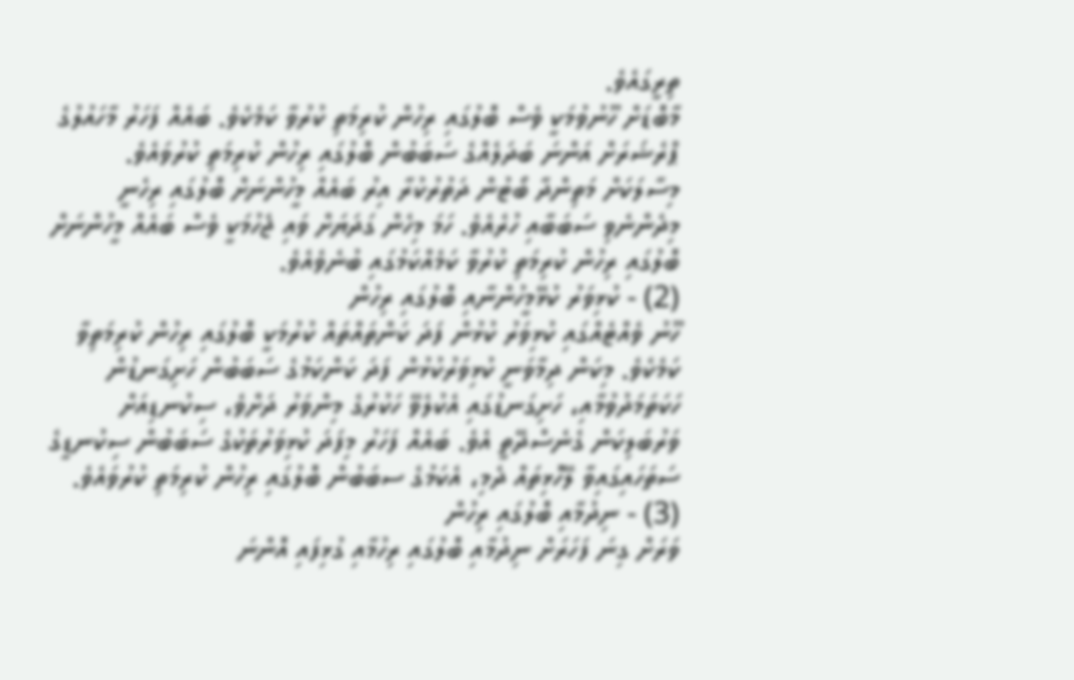ތިރީގައެވެ.
މާބޮޑަށް ހޫނުވުމަކީ ވެސް ބޮލުގައި ރިހުން ކުރިމަތި ކުރުވާ ކަމެކެވެ. ބައެއް ފަހަރު މާހައުލުގެ ޕްރެޝަރަށް އަންނަ ބަދަލެއްގެ ސަބަބުން ބޮލުގައި ރިހުން ކުރިމަތި ކުރުވައެވެ. މިސާލަކަށް މަތިންދާ ބޯޓުން ދަތުރުކުރާ އިރު ބައެއް މީހުންނަށް ބޮލުގައި ރިހެނީ މިދެންނެވި ސަބަބާއި ހުރެއެވެ. ހަމަ މިހެން ގަދަޔަށް ވައި ޖެހުމަކީ ވެސް ބައެއް މީހުންނަށް ބޮލުގައި ރިހުން ކުރިމަތި ކުރުވާ ކަމެއްކަމުގައި ބުނެވެއެވެ.
(2) - ކުޅިވަރު ކުޅޭމީހުންނާއި ބޮލުގައި ރިހުން
ހޫނު ވެއްޓެއްގައި ކުޅިވަރު ކުޅުން ފަދަ ކަންތައްތައް ކުރުމަކީ ބޮލުގައި ރިހުން ކުރިމަތިވާ ކަމެކެވެ. މިކަން ދިމާވަނީ ކުޅިވަރުކުޅުން ފަދަ ކަންކަމުގެ ސަބަބުން ހަށިގަނޑުން ހަކަތަމަދުވުމާއި، ހަށިގަނޑުގައި އެކުލެވޭ ހަކުރުގެ މިންވަރު ދަށްވެ، ސިކުނޑިއަށް ވަރުބަލިކަން ގެނެސްދޭތީ އެވެ. ބައެއް ފަހަރު މިފަދަ ކުޅިވަރުތަކުގެ ސަބަބުން ސިކުނޑީގެ ސަތަހައިގައިވާ ލޭހޮޅިތައް ދެމި، އެކަމުގެ ސބަބުން ބޮލުގައި ރިހުން ކުރިމަތި ކުރުވައެވެ.
(3) - ނިދުމާއި ބޮލުގައި ރިހުން
ވަރަށް ގިނަ ފަހަރަށް ނިދުމާއި ބޮލުގައި ރިހުމާއި ގުޅިފައި އޮންނަ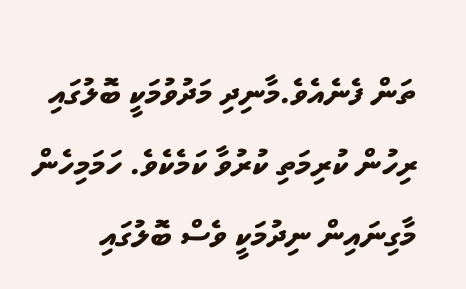ތަން ފެނެއެވެ.މާނިދި މަދުވުމަކީ ބޮލުގައި ރިހުން ކުރިމަތި ކުރުވާ ކަމެކެވެ. ހަމަމިހެން މާގިނައިން ނިދުމަކީ ވެސް ބޮލުގައި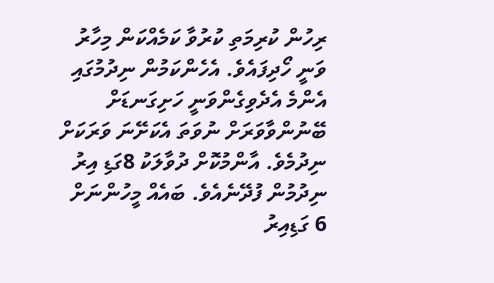ރިހުން ކުރިމަތި ކުރުވާ ކަމެއްކަން މިހާރު ވަނީ ހޯދިފައެވެ. އެހެންކަމުން ނިދުމުގައި އެންމެ އެދެވިގެންވަނީ ހަށިގަނޑަށް ބޭނުންވާވަރަށް ނުވަތަ އެކަށޭނަ ވަރަކަށް ނިދުމެވެ. އާންމުކޮށް ދުވާލަކު 8ގަޑި އިރު ނިދުމުން ފުދޭނެއެވެ. ބައެއް މީހުންނަށް 6 ގަޑިއިރު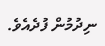ނިދުމުން ފުދެއެވެ.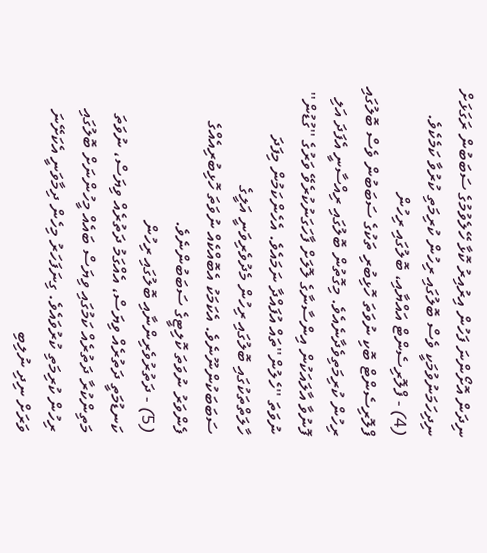ނިދަން އޮށޯންނަ ފަހުން އިރުއިރު ކޮޅާ ހޭލެވުމުގެ ސަބަބުން ރަގަޅަށް ނިދިހަމަނުވުމަކީ ވެސް ބޮލުގައި ރިހުން ކުރިމަތި ކުރުވާ ކަމެކެވެ.
(4) - ފްލޮރިސެންޓް އައްޔާއި، ބޮލުގައި ރިހުން
ފްލޮރިސެންޓް ބޮކި ނުވަތަ ހޮޅިބުރި ތަކުގެ ސަބަބުން ވެސް ބޮލުގައި ރިހުން ކުރިމަތިވެދާނެއެވެ. މިގޮތުން ބޮލުގައި ރިއްސާނީ އެފަދަ އަލި ފޮނުވާ އާލައަކުން އިންސާނާގެ ލޮލަށް ފާހަގަނުކުރެވޭ ވަރުގެ ''ގުޑުން'' ނުވަތަ ''ހެލުން''ތައް އުފައްދާ ނަމައެވެ. އެހެންކަމުން މިފަދަ ހާލަތްތަކުގައި ބޮލުގައި ރިހުން މެދުވެރިވަނީ އަލީގެ ސަބަބަކުންނޫނެވެ. އެކަމަކު އެބޮއްކެއް ނުވަތަ ހޮޅިބުރިއެއްގެ ފެންވަރު ނުވަތަ ކޮލިޓީގެ ސަބަބުންނެވެ.
(5) - ދަތުރުވެރިންނާއި ބޮލުގައި ރިހުން
ކަނޑުމަތީ ދަތުރެއް ވިޔަސް، އެއްގަމު ދަތުރެއް ވިޔަސް، ނުވަތަ މަތިންކުރާ ދަތުރެއް ކަމުގައި ވިޔަސް ބައެއް މީހުންނަށް ބޮލުގައި ރިހުން ކުރިމަތި ކުރުވައެވެ. ގިނަފަހަރު މިހެން ދިމާވަނީ އެކަށޭނަ ވަރަށް ނިދި ނުލިބި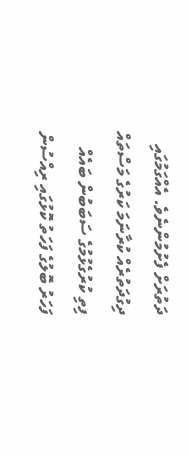ދަތުރަށް ފެށުމުންނެވެ. އެއްގަމުގައި ދިގުދަތުރެއް ކުރާނަމަ ކަރުގެ މަސްތައް ފިތި ކުރުގެޅުމުގެ ސަބަބުން ބައެއް ފަހަރު ބޮލުގެ ފަހަތު ކޮޅުގައި ރިއްސުން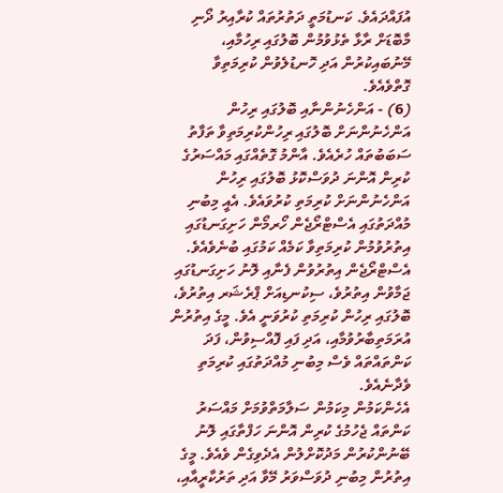އުފައްދައެވެ. ކަނޑުމަތީ ދަތުރުތައް ކުރާއިރު ދޯނި މާބޮޑަށް ރާޅާ ތެޅުވުމުން ބޮލުގައި ރިހުމާއި، މޭނުބައިކުރުން އަދި ހޮނޑުލެވުން ކުރިމަތިވާ ގޮތްވެއެވެ.
(6) - އަންހެނުންނާއި ބޮލުގައި ރިހުން
އަންހެނުންނަށް ބޮލުގައި ރިހުންކުރިމަތިވާ ތަފާތު ސަބަބުތައް ހުރެއެވެ. އާންމު ގޮތެއްގައި މައްސަރުގެ ކުރިން އޮންނަ ދުވަސްކޮޅު ބޮލުގައި ރިހުން އަންހެނުންނަށް ކުރިމަތި ކުރުވައެވެ. އެއީ މިބުނި މުއްދަތުގައި އެސްޓްރޯޖެން ހޯރމޯން ހަށިގަނޑުގައި އިތުރުވުމުން ކުރިމަތިވާ ކަމެއް ކަމުގައި ބުނެވެއެވެ. އެސްޓްރޯޖެން އިތުރުވުން ފެނާއި ލޮނު ހަށިގަނޑުގައި ޖަމާވުން އިތުރުވެ، ސިކުނޑިއަށް ޕްރެޝަރ އިތުރުވެ، ބޮލުގައި ރިހުން ކުރިމަތި ކުރުވަނީ އެވެ. މީގެ އިތުރުން އުރަމަތިބާރުވުމާއި، އަދި ފައި ފޮއްސިވުން، ފަދަ ކަންތައްތައް ވެސް މިބުނި މުއްދަތުގައި ކުރިމަތި ވެދާނެއެވެ.
އެހެންކަމުން މިކަމުން ސަލާމަތްވުމަށް މައްސަރު ކަންތައް ޖެހުމުގެ ކުރިން އޮންނަ ހަފްތާގައި ލޮނު ބޭނުންކުރުން މަދުކޮށްލުން އެދެވިގެން ވެއެވެ. މީގެ އިތުރުން މިބުނި ދުވަސްވަރު މޭވާ އަދި ތަރުކާރީއާއި،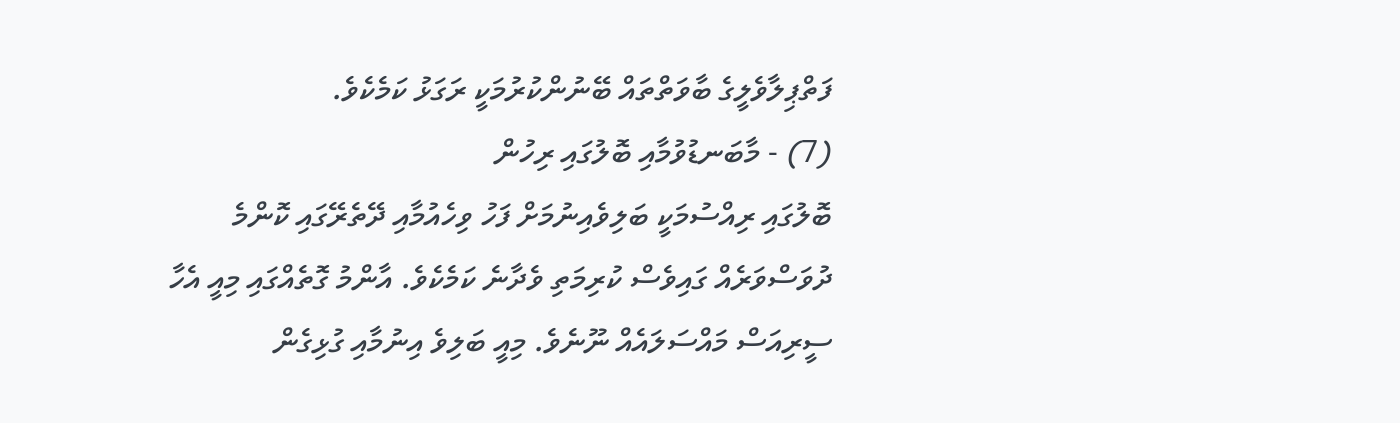ފަތްޕިލާވެލީގެ ބާވަތްތައް ބޭނުންކުރުމަކީ ރަގަޅު ކަމެކެވެ.
(7) - މާބަނޑުވުމާއި ބޮލުގައި ރިހުން
ބޮލުގައި ރިއްސުމަކީ ބަލިވެއިނުމަށް ފަހު ވިހެއުމާއި ދޭތެރޭގައި ކޮންމެ ދުވަސްވަރެއް ގައިވެސް ކުރިމަތި ވެދާނެ ކަމެކެވެ. އާންމު ގޮތެއްގައި މިއީ އެހާ ސީރިއަސް މައްސަލައެއް ނޫނެވެ. މިއީ ބަލިވެ އިނުމާއި ގުޅިގެން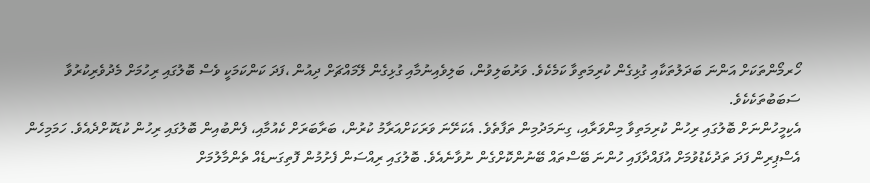ހޯރމޯންތަކަށް އަންނަ ބަދަލުތަކާއި ގުޅިގެން ކުރިމަތިވާ ކަމެކެވެ. ވަރުބަލިވުން، ބަލިވެއިނުމާއި ގުޅިގެން ލޭމައްޗަށް ދިއުން ،ފަދަ ކަންކަމަކީ ވެސް ބޮލުގައި ރިހުމަށް މެދުވެރިކުރުވާ ސަބަބުތަކެކެވެ.
އެކިމީހުންނަށް ބޮލުގައި ރިހުން ކުރިމަތިވާ މިންވަރާއި، ގިނަމަދުމިން ތަފާތެވެ. އެކަށޭނަ ވަރަކަށްއަރާމު ކުރުން، ބަރާބަރަށް ކެއުމާއި، ފެންބުއިން ބޮލުގައި ރިހުން ކުޑަކޮށްދެއެވެ. ހަމަމިހެން އެސްޕިރިން ފަދަ ތަދުކެޑުވުމަށް އުފައްދާފައި ހުންނަ ބޭސްތައް ބޭނުންކޮށްގެން ނުވާނެއެވެ. ބޮލުގައި ރިއްސަން ފެށުމުން ފޮތިގަނޑެއް ތެންމާލުމަށް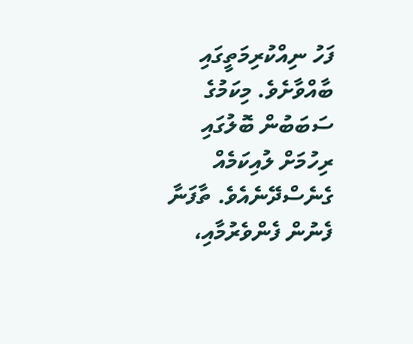ފަހު ނިއްކުރިމަތީގައި ބާއްވާށެވެ. މިކަމުގެ ސަބަބުން ބޮލުގައި ރިހުމަށް ލުއިކަމެއް ގެނެސްދޭނެއެވެ. ތާފަނާ ފެނުން ފެންވެރުމާއި،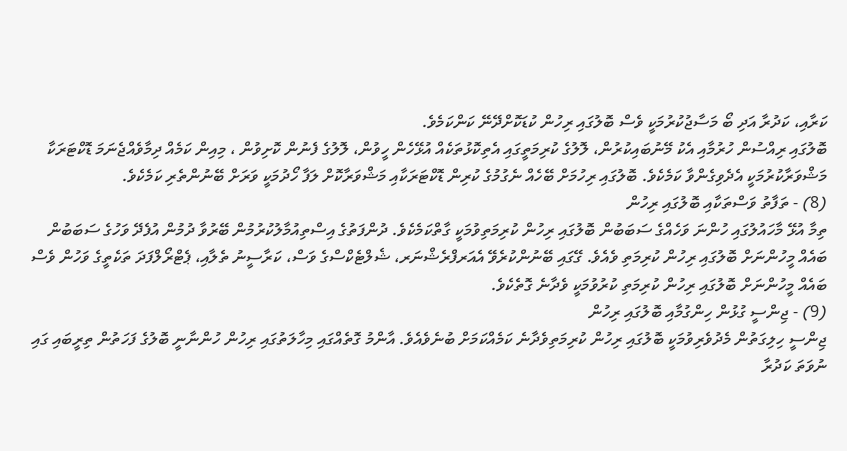ކަރާއި، ކަދުރާ އަދި ބޯ މަސާޖުކުރުމަކީ ވެސް ބޮލުގައި ރިހުން ކުޑަކޮށްދޭނޭ ކަންކަމެވެ.
ބޮލުގައި ރިއްސުން ހުރުމާއި އެކު މޭނުބައިކުރުން، ލޮލުގެ ކުރިމަތީގައި އެތިކޮޅުތަކެއް އުޅޭހެން ހީވުން، ލޮލުގެ ފެނުން ކޮށިވުން ، މިއިން ކަމެއް ދިމާވެއްޖެނަމަ ޑޮކްޓަރަކާ މަޝްވަރާކުރުމަކީ އެދެވިގެންވާ ކަމެކެވެ. ބޮލުގައި ރިހުމަށް ބޭހެއް ނެގުމުގެ ކުރިން ޑޮކްޓަރަކާއި މަޝްވަރާކޮށް ލަފާ ހޯދުމަކީ ވަރަށް ބޭނުންތެރި ކަމެކެވެ.
(8) - ތަފާތު ވަސްތަކާއި ބޮލުގައި ރިހުން
ތިމާ އުޅޭ މާހައުލުގައި ހުންނަ ވަހެއްގެ ސަބަބުން ބޮލުގައި ރިހުން ކުރިމަތިވުމަކީ ގާތްކަމެކެވެ. ދުންފަތުގެ އިސްތިއުމާލުކުރުމުން ބޭރުވާ ދުމުން އުފެދޭ ވަހުގެ ސަބަބުން ބައެއް މީހުންނަށް ބޮލުގައި ރިހުން ކުރިމަތި ވެއެވެ. ގޭގައި ބޭނުންކުރެވޭ އެއަރފްރެޝްނަރ، ޝެލްޓެކްސްގެ ވަސް، ކަރާސީނު ތެލާއި، ޕެޓްރޯލްފަދަ ތަކެތީގެ ވަހުން ވެސް ބައެއް މީހުންނަށް ބޮލުގައި ރިހުން ކުރިމަތި ކުރުވުމަކީ ވެދާނެ ގޮތެކެވެ.
(9) - ޖިންސީ ގުޅުން ހިންގުމާއި ބޮލުގައި ރިހުން
ޖިންސީ ހިލިގަތުން މެދުވެރިވުމަކީ ބޮލުގައި ރިހުން ކުރިމަތިވެދާނެ ކަމެއްކަމަށް ބުނެވެއެވެ. އާންމު ގޮތެއްގައި މިހާލަތުގައި ރިހުން ހުންނާނީ ބޮލުގެ ފަހަތުން ތިރީބައި ގައި ނުވަތަ ކަދުރާ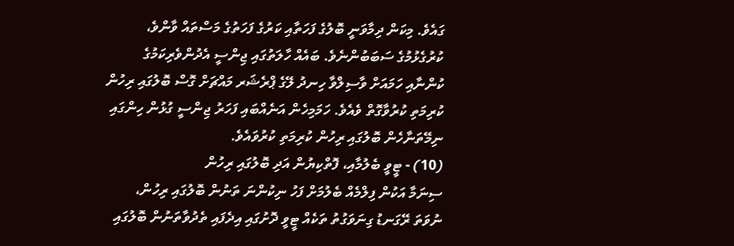ގައެވެ. މިކަން ދިމާވަނީ ބޮލުގެ ފަހަތާއި ކަރުގެ ފަހަތުގެ މަސްތައް ވާންވެ، ކުރުގެޅުމުގެ ސަބަބުންނެވެ. ބައެއް ހާލަތުގައި ޖިންސީ އެދުންވެރިކަމުގެ ކުންނާއި ހަމައަށް ވާސިލްވާ ހިނދު ލޭގެ ޕްރެޝަރ މައްޗަށް ގޮސް ބޮލުގައި ރިހުން ކުރިމަތި ކުރުވާގޮތް ވެއެވެ. ހަމަމިހެން އަނެއްބައި ފަހަރު ޖިންސީ ގުޅުން ހިންގައި ނިމޭތަނާހެން ބޮލުގައި ރިހުން ކުރިމަތި ކުރުވައެވެ.
(10) - ޓީވީ ބެލުމާއި، ފޮތްކިޔުން އަދި ބޮލުގައި ރިހުން
ސިނަމާ އަކުން ފިލްމެއް ބެލުމަށް ފަހު ނިކުންނަ ތަނުން ބޮލުގައި ރިހުން، ނުވަތަ ރޭގަނޑު ގިނަވަގުތު ތަކެއް ޓީވީ ދޮށުގައި އިދެފައި ތެދުވާތަނުން ބޮލުގައި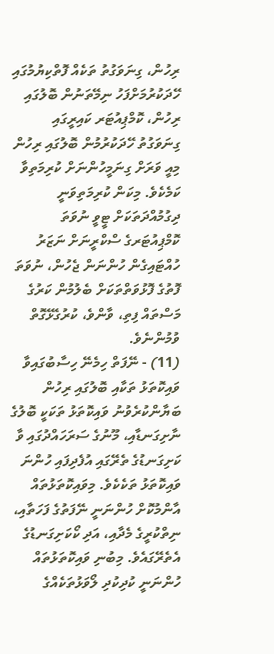ރިހުން، ގިނަވަގުތު ތަކެއް ފޮތްކިޔުމުގައި ހޭދަކުރުމަށްފަހު ނިމޭތަނުން ބޮލުގައި ރިހުން، ކޮމްޕިއުޓަރ ކައިރީގައި ގިނަވަގުތު ހޭދަކުރުމުން ބޮލުގައި ރިހުން މިއީ ވަރަށް ގިނަމީހުންނަށް ކުރިމަތިވާ ކަމެކެވެ. މިކަން ކުރިމަތިވަނީ ދިގުމުއްދަތަކަށް ޓީވީ ނުވަތަ ކޮމްޕިއުޓަރގެ ސްކްރީނަށް ނަޒަރު ހުއްޓައިގެން ހުންނަން ޖެހުން، ނުވަތަ ފޮތުގެ ފޮޅުވަތްތަކަށް ބެލުމުން ކަރުގެ މަސްތައް ފިތި، ވާންވެ، ކުރުގެޅޭގޮތް ވުމުންނެވެ.
(11) - ނޭފަތް ހިމެނޭ ހިސާބުގައިވާ ވައިކޮތަޅު ތަކާއި ބޮލުގައި ރިހުން
ބަޔާންކުރެވުނު ވައިކޮތަޅު ތަކަކީ ބޮލުގެ ނާށިގަނޑާއި، މޫނުގެ ސަރަހައްދުގައި ވާ ކަށިގަނޑުގެ ތެރޭގައި އުފެދިފައި ހުންނަ ވައިކޮތަޅު ތަކެކެވެ. މިވައިކޮތަޅުތައް އާންމުކޮށް ހުންނަނީ ނޭފަތުގެ ފަހަތާއި، ނިތްކުރީގެ މެދާއި، އަދި ކޯކަށިގަނޑުގެ އެތެރޭގައެވެ. މިބުނި ވައިކޮތަޅުތައް ހުންނަނީ ކުދިކުދި ލޯވަޅުތަކެއްގެ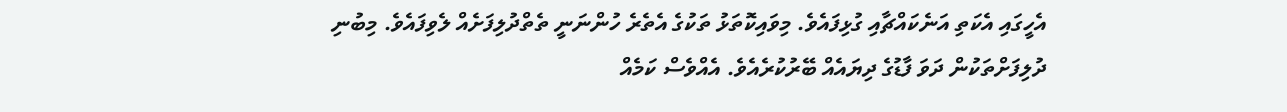އެހީގައި އެކަތި އަނެކައްޗާއި ގުޅިފައެވެ. މިވައިކޮތަޅު ތަކުގެ އެތެރެ ހުންނަނީ ތެތްދުލިފަށެއް ލެވިފައެވެ. މިބުނި ދުލިފަށްތަކުން ދަވަ ފާޑުގެ ދިޔައެއް ބޭރުކުރެއެވެ. އެއްވެސް ކަމެއް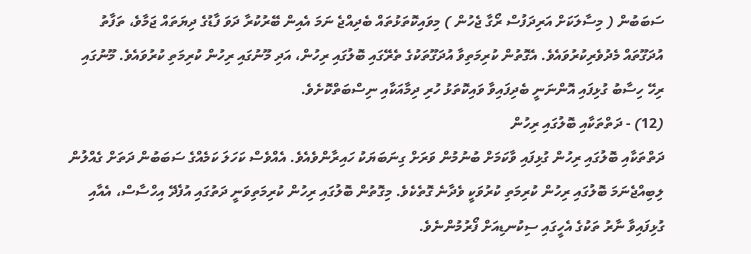ސަބަބުން ( މިސާލަކަށް އަރިދަފުސް ރޯގާ ޖެހުން ) މިވައިކޮތަޅުތައް ބެދިއްޖެ ނަމަ އެއިން ބޭރުކުރާ ދަވަ ފާޑުގެ ދިޔަތައް ޖަމާވެ، ތަފާތު އުދަގޫތައް މެދުވެރިކުރުވައެވެ. އެގޮތުން ކުރިމަތިވާ އުދަގޫތަކުގެ ތެރޭގައި ބޮލުގައި ރިހުން، އަދި މޫނުގައި ރިހުން ކުރިމަތި ކުރުވައެވެ. މޫނުގައި ރިހޭ ހިސާބު ގުޅިފައި އޮންނަނީ ބެދިފައިވާ ވައިކޮތަޅު ހުރި ދިމާއަކާއި ނިސްބަތްކޮށެވެ.
(12) - ދަތްތަކާއި ބޮލުގައި ރިހުން
ދަތްތަކާއި ބޮލުގައި ރިހުން ގުޅިފައި ވާކަމަށް ބުނުމުން ވަރަށް ގިނަބަޔަކު ހައިރާންވެއެވެ. އެއްވެސް ކަހަލަ ކަމެއްގެ ސަބަބުން ދަތަށް ގެއްލުން ލިބިއްޖެނަމަ ބޮލުގައި ރިހުން ކުރިމަތި ކުރުވަކީ ވެދާނެ ގޮތެކެވެ. މިގޮތުން ބޮލުގައި ރިހުން ކުރިމަތިވަނީ ދަތުގައި އުފެދޭ އިހްސާސް، އެއާއި ގުޅިފައިވާ ނާރު ތަކުގެ އެހީގައި ސިކުނޑިއަށް ފޯރުމުންނެވެ.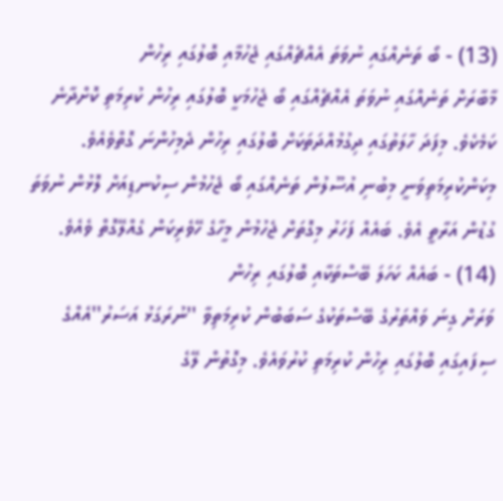(13) - ބޯ ތަނެއްގައި ނުވަތަ އެއްޗެއްގައި ޖެހުމާއި ބޮލުގައި ރިހުން
މާބާރަށް ތަނެއްގައި ނުވަތަ އެއްޗެއްގައި ބޯ ޖެހުމަކީ ބޮލުގައި ރިހުން ކުރިމަތި ކޮށްދާނެ ކަމެކެވެ. މިފަދަ ހާލަތުގައި ދިގުމުއްދަތަކަށް ބޮލުގައި ރިހުން ދެމިހުންނަ ގޮތްވެއެވެ. މިކަންކުރިމަތިވަނީ މިބުނި އުސޫލުން ތަނެއްގައި ބޯ ޖެހުމުން ސިކުނޑިއަށް ލޮޅުން ނުވަތަ ގުޑުން އަރާތީ އެވެ. ބައެއް ފަހަރު މިގޮތަށް ޖެހުމުން މީހާގެ ހޭވެރިކަން ގެއްލޭގޮތް ވެއެވެ.
(14) - ބައެއް ކަހަލަ ބޭސްތަކާއި ބޮލުގައި ރިހުން
ވަރަށް ގިނަ ވައްތަރުގެ ބޭސްތަކުގެ ސަބަބުން ކުރިމަތިވާ ''ނުރަގަޅު އަސަރު''އެއްގެ ސިފައިގައި ބޮލުގައި ރިހުން ކުރިމަތި ކުރުވައެވެ. މިގޮތުން ލޭގެ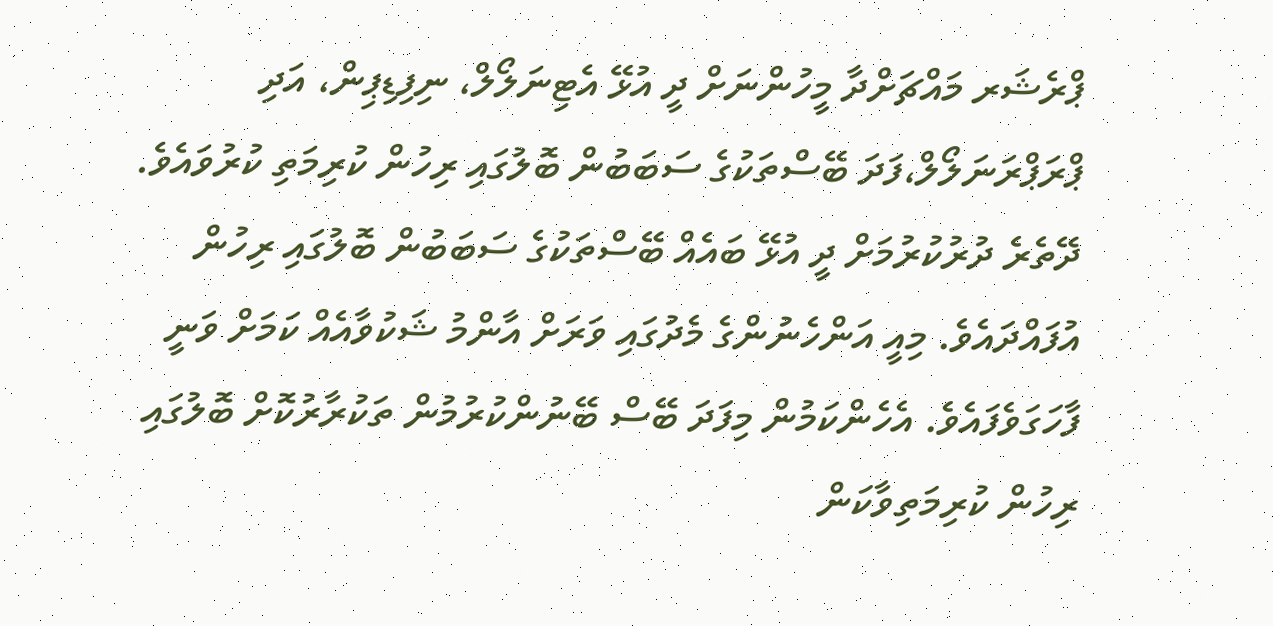ޕްރެޝަރ މައްޗަށްދާ މީހުންނަށް ދީ އުޅޭ އެޓިނަލޯލް، ނިފިޑިޕިން، އަދި ޕްރަޕްރަނަލޯލް،ފަދަ ބޭސްތަކުގެ ސަބަބުން ބޮލުގައި ރިހުން ކުރިމަތި ކުރުވައެވެ.
ދޭތެރެ ދުރުކުރުމަށް ދީ އުޅޭ ބައެއް ބޭސްތަކުގެ ސަބަބުން ބޮލުގައި ރިހުން އުފައްދައެވެ. މިއީ އަންހެނުންގެ މެދުގައި ވަރަށް އާންމު ޝަކުވާއެއް ކަމަށް ވަނީ ފާހަގަވެފައެވެ. އެހެންކަމުން މިފަދަ ބޭސް ބޭނުންކުރުމުން ތަކުރާރުކޮށް ބޮލުގައި ރިހުން ކުރިމަތިވާކަން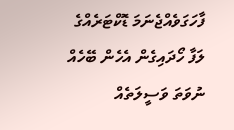ފާހަގަވެއްޖެނަމަ ޑޮކްޓަރެއްގެ ލަފާ ހޯދައިގެން އެހެން ބޭހެއް ނުވަތަ ވަސީލަތެއް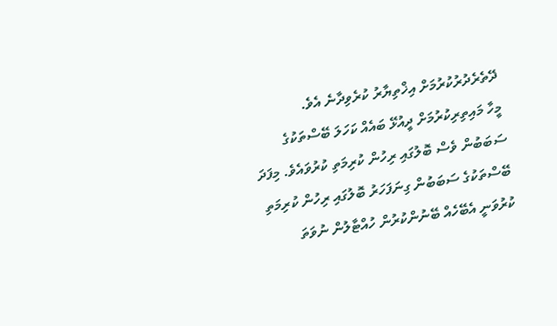ދޭތެރެދުރުކުރުމަށް އިޚްތިޔާރު ކުރެވިދާނެ އެވެ.
މީހާ މައިތިރިކުރުމަށް ދީއުޅޭ ބައެއް ކަހަލަ ބޭސްތަކުގެ ސަބަބުން ވެސް ބޮލުގައި ރިހުން ކުރިމަތި ކުރުވައެވެ. މިފަދަ ބޭސްތަކުގެ ސަބަބުން ގިނަފަހަރު ބޮލުގައި ރިހުން ކުރިމަތި ކުރުވަނީ އެބޭހެއް ބޭނުންކުރުން ހުއްޓާލުން ނުވަތަ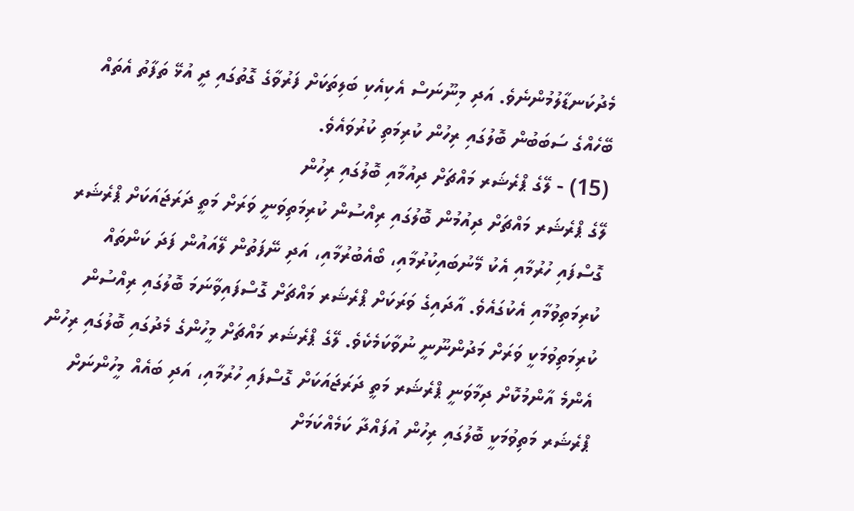މެދުކަނޑާލުމުންނެވެ. އަދި މިނޫނަސް އެކިއެކި ބަލިތަކަށް ފަރުވާގެ ގޮތުގައި ދީ އުޅޭ ތަފާތު އެތައް ބޭހެއްގެ ސަބަބުން ބޮލުގައި ރިހުން ކުރިމަތި ކުރުވައެވެ.
(15) - ލޭގެ ޕްރެޝަރ މައްޗަށް ދިއުމާއި ބޮލުގައި ރިހުން
ލޭގެ ޕްރެޝަރ މައްޗަށް ދިއުމުން ބޮލުގައި ރިއްސުން ކުރިމަތިވަނީ ވަރަށް މަތީ ދަރަޖައަކަށް ޕްރެޝަރ ގޮސްފައި ހުރުމާއި އެކު މޭނުބައިކުރުމާއި، ބޯއެބުރުމާއި، އަދި ނޭފަތުން ލޭއައުން ފަދަ ކަންތައް ކުރިމަތިވުމާއި އެކުގައެވެ. އާދައިގެ ވަރަކަށް ޕްރެޝަރ މައްޗަށް ގޮސްފައިވާނަމަ ބޮލުގައި ރިއްސުން ކުރިމަތިވުމަކީ ވަރަށް މަދުންނޫނީ ނުވާކަމެކެވެ. ލޭގެ ޕްރެޝަރ މައްޗަށް މީހުންގެ މެދުގައި ބޮލުގައި ރިހުން އެންމެ އާންމުކޮށް ދިމާވަނީ ޕްރެޝަރ މަތީ ދަރަޖައަކަށް ގޮސްފައި ހުރުމާއި، އަދި ބައެއް މީހުންނަށް ޕްރެޝަރ މަތިވުމަކީ ބޮލުގައި ރިހުން އުފައްދާ ކަމެއްކަމަށް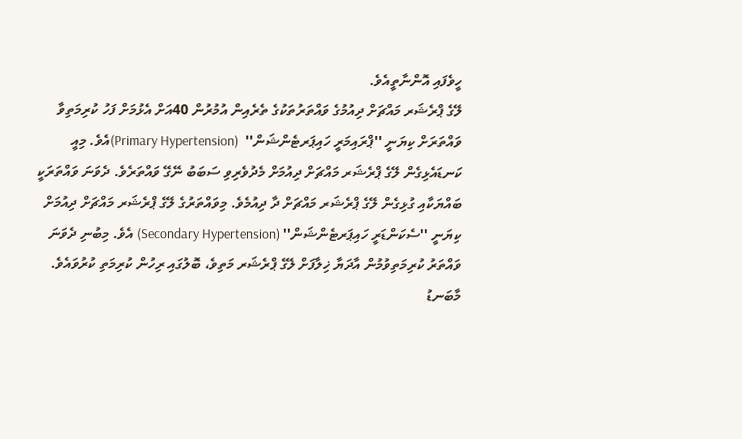ހީވެފައި އޮންނާތީއެވެ.
ލޭގެ ޕްރެޝަރ މައްޗަށް ދިއުމުގެ ވައްތަރުތަކުގެ ތެރެއިން އުމުރުން 40އަށް އެޅުމަށް ފަހު ކުރިމަތިވާ ވައްތަރަށް ކިޔަނީ ''ޕްރައިމަރީ ހައިޕަރޓެންޝަން''  (Primary Hypertension)އެވެ. މިއީ ކަނޑައެޅިގެން ލޭގެ ޕްރެޝަރ މައްޗަށް ދިއުމަށް މެދުވެރިވި ސަބަބު ނޭގޭ ވައްތަރެވެ. ދެވަނަ ވައްތަރަކީ ބައްޔަކާއި ގުޅިގެން ލޭގެ ޕްރެޝަރ މައްޗަށް ދާ ދިއުމެވެ. މިވައްތަރުގެ ލޭގެ ޕްރެޝަރ މައްޗަށް ދިއުމަށް ކިޔަނީ ''ސެކަންޑަރީ ހައިޕަރޓެންޝަން'' (Secondary Hypertension) އެވެ. މިބުނި ދެވަނަ ވައްތަރު ކުރިމަތިވުމުން އާދަޔާ ޚިލާފަށް ލޭގެ ޕްރެޝަރ މަތިވެ، ބޮލުގައި ރިހުން ކުރިމަތި ކުރުވައެވެ.
މާބަނޑު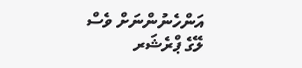އަންހެނުންނަށް ވެސް ލޭގެ ޕްރެޝަރ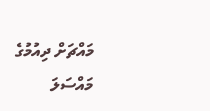މައްޗަށް ދިއުމުގެ މައްސަލަ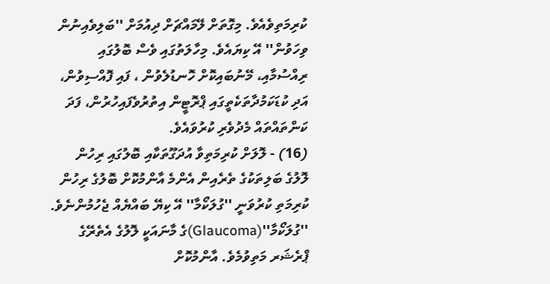ކުރިމަތިވެއެވެ. މިގޮތަށް ލޭމައްޗަށް ދިއުމަށް ''ބަލިވެއިނުން ވިހަވުން'' އޭ ކިޔައެވެ. މިހާލަތުގައި ވެސް ބޮލުގައި ރިއްސުމާއި، މޭނުބައިކޮށް ހޮނޑުލެވުން ، ފައި ފޮއްސިވުން، އަދި ކުޑަކަމުދާތަކެތީގައި ޕްރޮޓީން އިތުރުވެފައިހުރުން، ފަދަ ކަންތައްތައް މެދުވެރި ކުރުވައެވެ.
(16) - ލޮލަށް ކުރިމަތިވާ އުދަގޫތަކާއި ބޮލުގައި ރިހުން
ލޮލުގެ ބަލިތަކުގެ ތެރެއިން އެންމެ އާންމުކޮށް ބޮލުގެ ރިހުން ކުރިމަތި ކުރުވަނީ ''ގުލަކޯމާ'' އޭ ކިޔޭ ބައްޔެއް ޖެހުމުންނެވެ. ''ގުލަކޯމާ''(Glaucoma)ގެ މާނައަކީ ލޮލުގެ އެތެރޭގެ ޕްރެޝަރ މަތިވުމެވެ. އާންމުކޮށް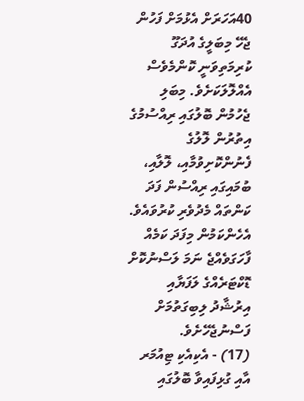40އަހަރަށް އެޅުމަށް ފަހުން ޖެހޭ މިބަލީގެ އުދަގޫ ކުރިމަތިވަނީ ކޮންމެވެސް އެއްލޮލަކަށެވެ. މިބަލި ޖެހުމުން ބޮލުގައި ރިއްސުމުގެ އިތުރުން ލޮލުގެ ފެނުންކޮށިވުމާއި، ލޮލާއި، ބުމައިގައި ރިއްސުން ފަދަ ކަންތައް މެދުވެރި ކުރުވައެވެ. އެހެންކަމުން މިފަދަ ކަމެއް ފާހަގަވެއްޖެ ނަމަ ލަސްނުކޮށް ޑޮކްޓަރެއްގެ ލަފަޔާއި އިރުޝާދު ލިބިގަތުމަށް ފަސްނުޖެހޭށެވެ.
(17) - އެކިއެކި ޓިއުމަރ އާއި ގުޅިފައިވާ ބޮލުގައި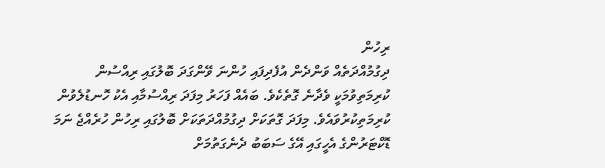ރިހުން
ދިގުމުއްދަތެއް ވަންދެން އުފެދިފައި ހުންނަ ވޭންގަދަ ބޮލުގައި ރިއްސުން ކުރިމަތިވުމަކީ ވެދާނެ ގޮތެކެވެ. ބައެއް ފަހަރު މިފަދަ ރިއްސުމާއި އެކު ހޮނޑުލެވުން ކުރިމަތިކުރުވައެވެ. މިފަދަ ގޮތަކަށް ދިގުމުއްދަތަކަށް ބޮލުގައި ރިހުން ހުރެއްޖެ ނަމަ ޑޮކްޓަރުންގެ އެހީގައި އޭގެ ސަބަބު ދެނެގަތުމަށް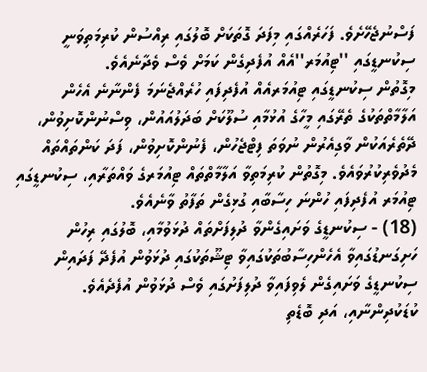ފަސްނުޖެހޭށެވެ. ފަހަރެއްގައި މިފަދަ ގޮތަކަށް ބޮލުގައި ރިއްސުން ކުރިމަތިވަނީ ސިކުނޑީގައި ''ޓިއުމަރ''އެއް އުފެދިގެން ކަމަށް ވެސް ވެދާނެއެވެ.
މިގޮތުން ސިކުނޑީގައި ޓިއުމަރއެއް އުފެދިފައި ހުރެއްޖެނަމަ ފެންނާނެ އެހެން އަލާމާތްތަކުގެ ތެރޭގައި މީހާގެ އުޅުމާއި ސުލޫކަށް ބަދަލުއައުން، ވިސްނުންކޮށިވުން، ދޭތެރެއަކުން ވާގިއެރުން ނުވަތަ ފިޓްޖެހުން، ފެނުންކޮށިވުން، ފަދަ ކަންތައްތައް މެދުވެރިކުރުވައެވެ. މިގޮތުން ކުރިމަތިވާ އަލާމާތްތައް ޓިއުމަރގެ ވައްތަރާއި، ސިކުނޑީގައި ޓިއުމަރ އުފެދިފައި ހުންނަ ހިސާބާއި ގުޅިގެން ތަފާތު ވާނެއެވެ.
(18) - ސިކުނޑީގެ ވަށައިގެންވާ ދުލިފަށްތައް ދުޅަވުމާއި، ބޮލުގައި ރިހުން
ހަށިގަނޑުގައިވާ އެހެންހިސާބުތަކުގައިވާ ޓިޝޫތަކުގައި ދުޅަވުން އުފެދޭ ފަދައިން ސިކުނޑީގެ ވަށައިގެން ލެވިފައިވާ ދުލިފަށުގައި ވެސް ދުޅަވުން އުފެދެއެވެ. ކުޑަކުދިންނާއި، އަދި ބޮޑެތި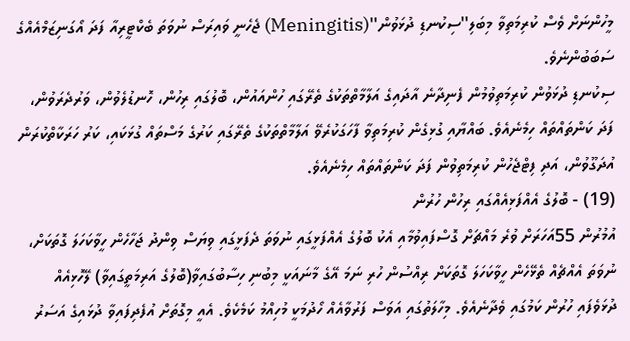މީހުންނަށް ވެސް ކުރިމަތިވާ މިބަލި''ސިކުނޑި ދުޅަވުން''(Meningitis) ޖެހެނީ ވައިރަސް ނުވަތަ ބެކްޓީރިއާ ފަދަ އޯގަނިޒަމްއެއްގެ ސަބަބުންނެވެ.
ސިކުނޑި ދުޅަވުން ކުރިމަތިވުމުން ފެނިދާނެ އާދައިގެ އަލާމާތްތަކުގެ ތެރޭގައި ހުންއައުން، ބޮލުގައި ރިހުން، ހޮނޑުލެވުން، ވަރުދެރަވުން، ފަދަ ކަންތައްތައް ހިމެނެއެވެ. ބައްޔާއި ގުޅިގެން ކުރިމަތިވާ ފާހަގަކުރެވޭ އަލާމާތްތަކުގެ ތެރޭގައި ކަރުގެ މަސްތައް ގުޅަކައި، ކަރު ހަރަކާތްކުރަން އުދަގޫވުން، އަދި ފިޓްޖެހުން ކުރިމަތިވުން ފަދަ ކަންތައްތައް ހިމެނެއެވެ.
(19) - ބޮލުގެ އެއްފަޅިއެއްގައި ރިހުން ހުރުން
އުމުރުން 55އަހަރަށް ވުރެ މައްޗަށް ގޮސްފައިވުމާއި އެކު ބޮލުގެ އެއްފަޅީގައި ނުވަތަ ދެފަޅީގައި ވިޔަސް ވިންދު ޖަހާހެން ހީވާކަހަލަ ގޮތަކަށް، ނުވަތަ އެއްޗެއް ތެޅޭހެން ހީވާކަހަލަ ގޮތަކަށް ރިއްސުން ހުރި ނަމަ އޭގެ މާނައަކީ މިބުނި ހިސާބުގައިވާ(ބޮލުގެ އަރިމަތީގައިވާ) ލޭހޮޅިއެއް ދުޅަވެފައި ހުރުން ކަމުގައި ވެދާނެއެވެ. މިހާލަތުގައި އަވަސް ފަރުވާއެއް ހޯދުމަކީ މުހިއްމު ކަމެކެވެ. އެއީ މިގޮތަށް އުފެދިފައިވާ ދުޅައިގެ އަސަރު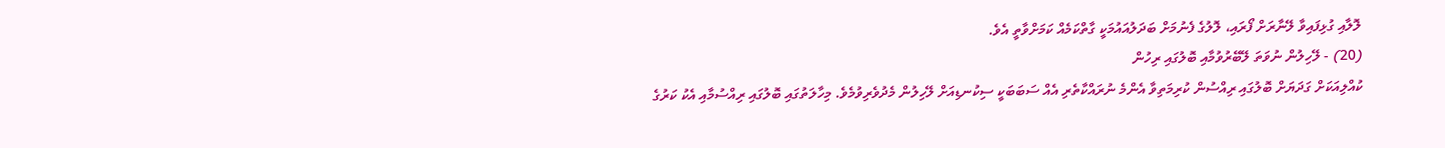ލޮލާއި ގުޅިފައިވާ ލޭނާރަށް ފޯރައި، ލޮލުގެ ފެނުމަށް ބަދަލުއައުމަކީ ގާތްކަމެއް ކަމަށްވާތީ އެވެ.
(20) - ލޭހިލުން ނުވަތަ ލޭބޭރުވުމާއި ބޮލުގައި ރިހުން
ކުއްލިއަކަށް ގަދަޔަށް ބޮލުގައި ރިއްސުން ކުރިމަތިވާ އެންމެ ނުރައްކާތެރި އެއް ސަބަބަކީ ސިކުނޑިއަށް ލޭހިލުން މެދުވެރިވުމެވެ. މިހާލަތުގައި ބޮލުގައި ރިއްސުމާއި އެކު ކަރުގެ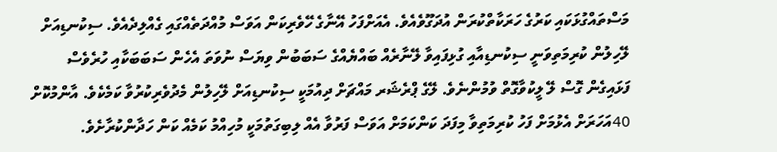މަސްތައްގުޅަކައި ކަރުގެ ހަރަކާތްކުރަން އުދަގޫވެއެވެ. އެއަށްފަހު އޭނާގެ ހޭވެރިކަން އަވަސް މުއްދަތެއްގައި ގެއްލިދެއެވެ. ސިކުނޑިއަށް ލޭހިލުން ކުރިމަތިވަނީ ސިކުނޑިއާއި ގުޅިފައިވާ ލޭނާރެއް ބައްޔެއްގެ ސަބަބުން ވިޔަސް ނުވަތަ އެހެން ސަބަބަކާއި ހުރެވެސް ފަޅައިގެން ގޮސް ލޭ ލީކުވާގޮތް ވުމުންނެވެ. ލޭގެ ޕްރެޝަރ މައްޗަށް ދިއުމަކީ ސިކުނޑިއަށް ލޭހިލުން މެދުވެރިކުރުވާ ކަމެކެވެ. އާންމުކޮށް 40އަހަރަށް އެޅުމަށް ފަހު ކުރިމަތިވާ މިފަދަ ކަންކަމަށް އަވަސް ފަރުވާ އެއް ލިބިގަތުމަކީ މުހިއްމު ކަމެއް ކަން ހަދާންކުރާށެވެ.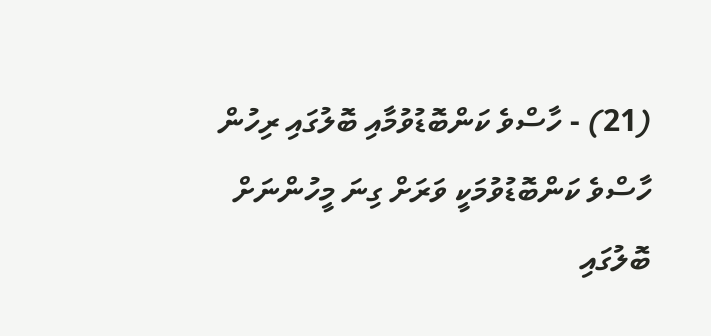(21) - ހާސްވެ ކަންބޮޑުވުމާއި ބޮލުގައި ރިހުން
ހާސްވެ ކަންބޮޑުވުމަކީ ވަރަށް ގިނަ މީހުންނަށް ބޮލުގައި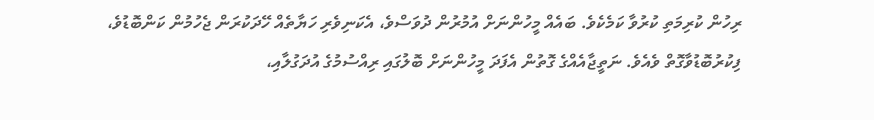ރިހުން ކުރިމަތި ކުރުވާ ކަމެކެވެ. ބައެއް މީހުންނަށް އުމުރުން ދުވަސްވެ، އެކަނިވެރި ހަޔާތެއް ހޭދަކުރަން ޖެހުމުން ކަންބޮޑުވެ، ފިކުރުބޮޑުވާގޮތް ވެއެވެ. ނަތީޖާއެއްގެ ގޮތުން އެފަދަ މީހުންނަށް ބޮލުގައި ރިއްސުމުގެ އުދަގުލާއި،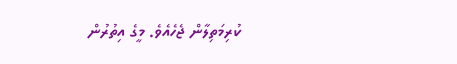ކުރިމަތިލާން ޖެހެއެވެ. މީގެ އިތުރުން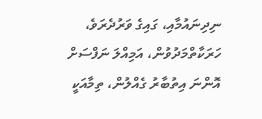ނިދިނައުމާއި، ގައިގެ ވަރުދެރަވެ، ހަރަކާތްމަދުވުން، އަމިއްލަ ނަފްސަށް އޮންނަ އިތުބާރު ގެއްލުން، ތިމާއަކީ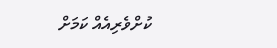ކުށްވެރިއެއް ކަމަށް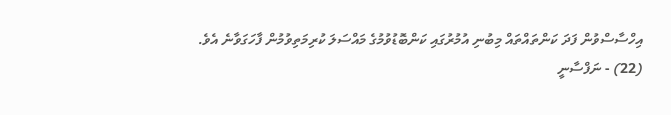އިހްސާސްވުން ފަދަ ކަންތައްތައް މިބުނި އުމުރުގައި ކަންބޮޑުވުމުގެ މައްސަލަ ކުރިމަތިވުމުން ފާހަގަވާނެ އެވެ.
(22) - ނަފްސާނީ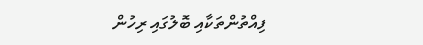ފިއްތުންތަކާއި ބޮލުގައި ރިހުން